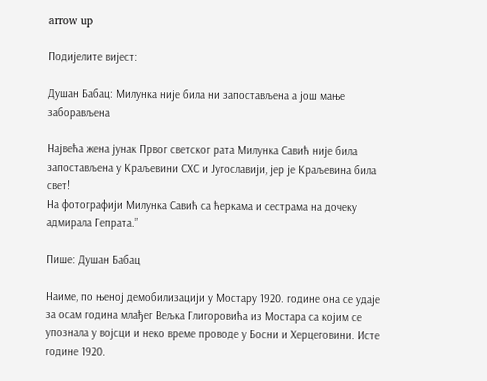arrow up

Подијелите вијест:

Душан Бабац: Милунка није била ни запостављена а још мање заборављена

Највећа жена јунак Првог светског рата Милунка Савић није била запостављена у Краљевини СХС и Југославији, јер је Краљевина била свет!
На фотографији Милунка Савић са ћеркама и сестрама на дочеку адмирала Гепрата.”

Пише: Душан Бабац

Наиме, по њеној демобилизацији у Мостару 1920. године она се удаје за осам година млађег Вељка Глигоровића из Мостара са којим се упознала у војсци и неко време проводе у Босни и Херцеговини. Исте године 1920.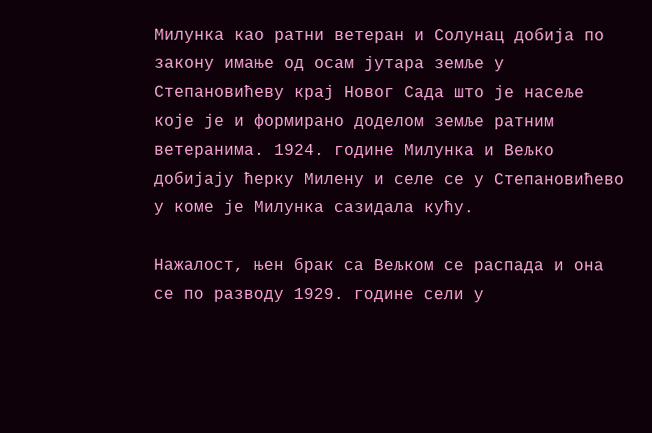Милунка као ратни ветеран и Солунац добија по закону имање од осам јутара земље у Степановићеву крај Новог Сада што је насеље које је и формирано доделом земље ратним ветеранима. 1924. године Милунка и Вељко добијају ћерку Милену и селе се у Степановићево у коме је Милунка сазидала кућу.

Нажалост, њен брак са Вељком се распада и она се по разводу 1929. године сели у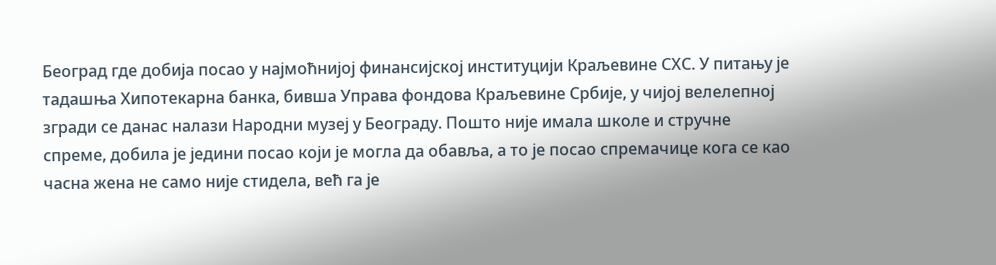Београд где добија посао у најмоћнијој финансијској институцији Краљевине СХС. У питању је тадашња Хипотекарна банка, бивша Управа фондова Краљевине Србије, у чијој велелепној згради се данас налази Народни музеј у Београду. Пошто није имала школе и стручне спреме, добила је једини посао који је могла да обавља, а то је посао спремачице кога се као часна жена не само није стидела, већ га је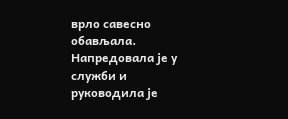врло савесно обављала. Напредовала је у служби и руководила је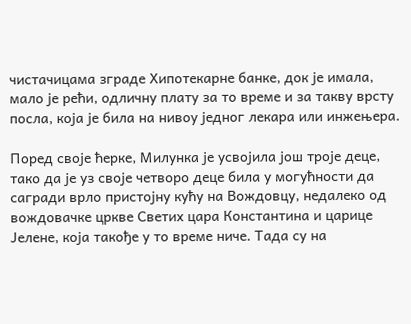чистачицама зграде Хипотекарне банке, док је имала, мало је рећи, одличну плату за то време и за такву врсту посла, која је била на нивоу једног лекара или инжењера.

Поред своје ћерке, Милунка је усвојила још троје деце, тако да је уз своје четворо деце била у могућности да сагради врло пристојну кућу на Вождовцу, недалеко од вождовачке цркве Светих цара Константина и царице Јелене, која такође у то време ниче. Тада су на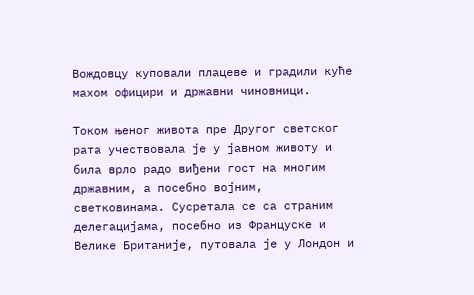Вождовцу куповали плацеве и градили куће махом официри и државни чиновници.

Током њеног живота пре Другог светског рата учествовала је у јавном животу и била врло радо виђени гост на многим државним, а посебно војним, светковинама. Сусретала се са страним делегацијама, посебно из Француске и Велике Британије, путовала је у Лондон и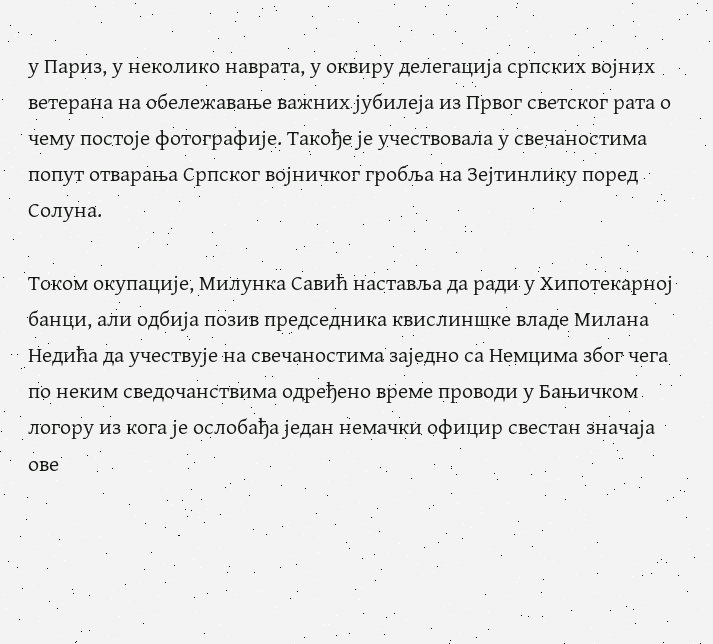у Париз, у неколико наврата, у оквиру делегација српских војних ветерана на обележавање важних јубилеја из Првог светског рата о чему постоје фотографије. Такође је учествовала у свечаностима попут отварања Српског војничког гробља на Зејтинлику поред Солуна.

Током окупације, Милунка Савић наставља да ради у Хипотекарној банци, али одбија позив председника квислиншке владе Милана Недића да учествује на свечаностима заједно са Немцима због чега по неким сведочанствима одређено време проводи у Бањичком логору из кога је ослобађа један немачки официр свестан значаја ове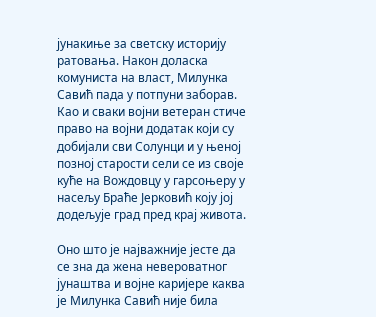јунакиње за светску историју ратовања. Након доласка комуниста на власт, Милунка Савић пада у потпуни заборав. Као и сваки војни ветеран стиче право на војни додатак који су добијали сви Солунци и у њеној позној старости сели се из своје куће на Вождовцу у гарсоњеру у насељу Браће Јерковић коју јој додељује град пред крај живота.

Оно што је најважније јесте да се зна да жена невероватног јунаштва и војне каријере каква је Милунка Савић није била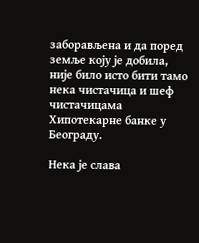заборављена и да поред земље коју је добила, није било исто бити тамо нека чистачица и шеф чистачицама Хипотекарне банке у Београду.

Нека је слава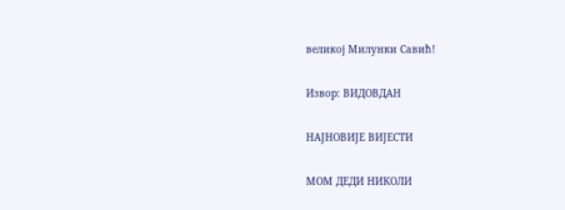великој Милунки Савић!

Извор: ВИДОВДАН

НАЈНОВИЈЕ ВИЈЕСТИ

МОМ ДЕДИ НИКОЛИ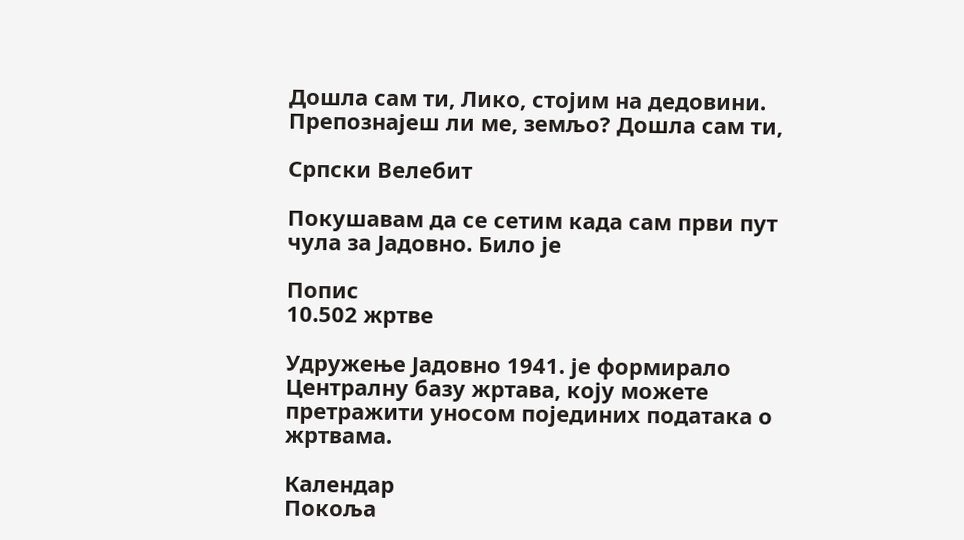Дошла сам ти, Лико, стоjим на дедовини. Препознаjеш ли ме, земљо? Дошла сам ти,

Српски Велебит

Покушавам да се сетим када сам први пут чула за Јадовно. Било је

Попис
10.502 жртве

Удружење Јадовно 1941. је формирало Централну базу жртава, коју можете претражити уносом појединих података о жртвама.

Календар
Покоља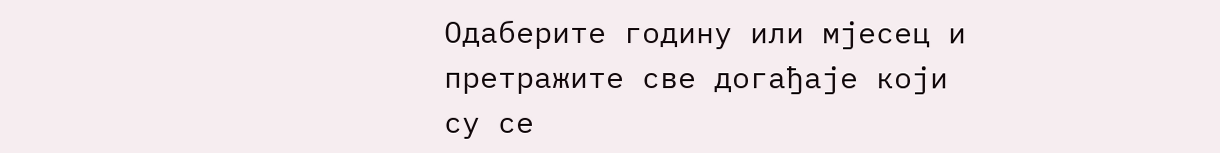Одаберите годину или мјесец и претражите све догађаје који су се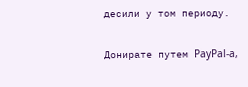десили у том периоду.

Донирате путем PayPal-a,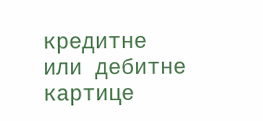кредитне
или дебитне картице